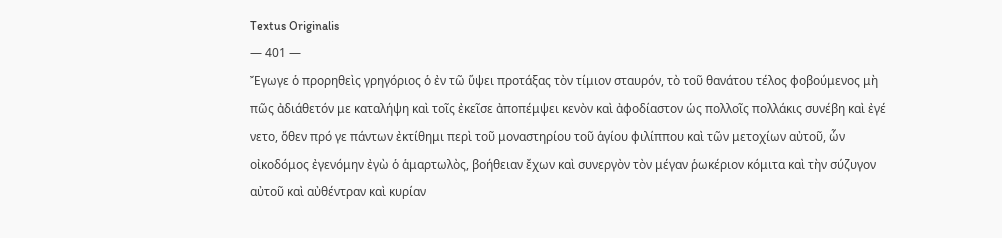Textus Originalis
— 401 —
Ἔγωγε ὁ προρηθεὶς γρηγόριος ὁ ἐν τῶ ὕψει προτάξας τὸν τίμιον σταυρόν, τὸ τοῦ θανάτου τέλος φοβούμενος μὴ πῶς ἀδιάθετόν με καταλήψη καὶ τοῖς ἐκεῖσε ἀποπέμψει κενὸν καὶ ἀφοδίαστον ὡς πολλοῖς πολλάκις συνέβη καὶ ἐγέ νετο, ὅθεν πρό γε πάντων ἐκτίθημι περὶ τοῦ μοναστηρίου τοῦ ἁγίου φιλίππου καὶ τῶν μετοχίων αὐτοῦ, ὧν οἰκοδόμος ἐγενόμην ἐγὼ ὁ ἁμαρτωλὸς, βοήθειαν ἔχων καὶ συνεργὸν τὸν μέγαν ῥωκέριον κόμιτα καὶ τὴν σύζυγον αὐτοῦ καὶ αὐθέντραν καὶ κυρίαν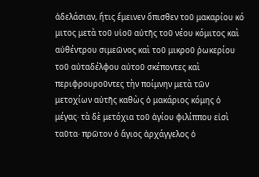ἀδελάσιαν, ἥτις ἔμεινεν ὄπισθεν τοῦ μακαρίου κό μιτος μετὰ τοῦ υἱοῦ αὐτῆς τοῦ νέου κόμιτος καὶ αὐθέντρου σιμεῶνος καὶ τοῦ μικροῦ ῥωκερίου τοῦ αὐταδέλφου αὐτοῦ σκέποντες καὶ περιφρουροῦντες τὴν ποίμνην μετὰ τῶν μετοχίων αὐτῆς καθὼς ὁ μακάριος κόμης ὁ μέγας· τὰ δὲ μετόχια τοῦ ἁγίου φιλίππου εἰσὶ ταῦτα· πρῶτον ὁ ἅγιος ἀρχάγγελος ὁ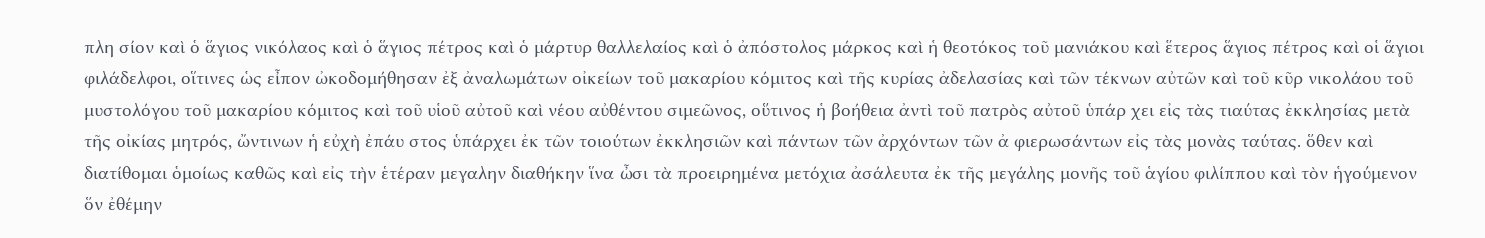πλη σίον καὶ ὁ ἅγιος νικόλαος καὶ ὁ ἅγιος πέτρος καὶ ὁ μάρτυρ θαλλελαίος καὶ ὁ ἀπόστολος μάρκος καὶ ἡ θεοτόκος τοῦ μανιάκου καὶ ἕτερος ἅγιος πέτρος καὶ οἱ ἅγιοι φιλάδελφοι, οἵτινες ὡς εἶπον ὠκοδομήθησαν ἐξ ἀναλωμάτων οἰκείων τοῦ μακαρίου κόμιτος καὶ τῆς κυρίας ἀδελασίας καὶ τῶν τέκνων αὐτῶν καὶ τοῦ κῦρ νικολάου τοῦ μυστολόγου τοῦ μακαρίου κόμιτος καὶ τοῦ υἱοῦ αὐτοῦ καὶ νέου αὐθέντου σιμεῶνος, οὕτινος ἡ βοήθεια ἀντὶ τοῦ πατρὸς αὐτοῦ ὑπάρ χει εἰς τὰς τιαύτας ἐκκλησίας μετὰ τῆς οἰκίας μητρός, ὤντινων ἡ εὐχὴ ἐπάυ στος ὑπάρχει ἐκ τῶν τοιούτων ἐκκλησιῶν καὶ πάντων τῶν ἀρχόντων τῶν ἀ φιερωσάντων εἰς τὰς μονὰς ταύτας. ὅθεν καὶ διατίθομαι ὁμοίως καθῶς καὶ εἰς τὴν ἑτέραν μεγαλην διαθήκην ἵνα ὦσι τὰ προειρημένα μετόχια ἀσάλευτα ἐκ τῆς μεγάλης μονῆς τοῦ ἁγίου φιλίππου καὶ τὸν ἡγούμενον ὅν ἐθέμην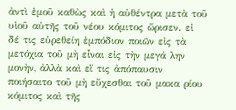ἀντὶ ἐμοῦ καθὼς καὶ ἡ αὐθέντρα μετὰ τοῦ υἱοῦ αὐτῆς τοῦ νέου κόμιτος ὥρισεν. εἰ δέ τις εὑρεθείη ἐμπόδιον ποιῶν εἰς τὰ μετόχια τοῦ μὴ εἶναι εἰς τὴν μεγά λην μονὴν, ἀλλὰ καὶ εἴ τις ἀπόπαυσιν ποιήσαιτο τοῦ μὴ εὔχεσθαι τοῦ μακα ρίου κόμιτος καὶ τῆς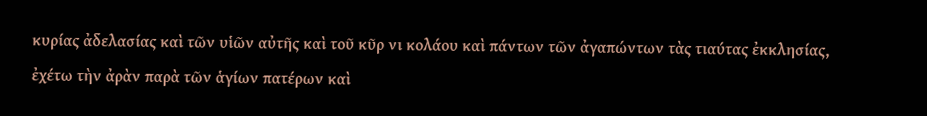κυρίας ἀδελασίας καὶ τῶν υἱῶν αὐτῆς καὶ τοῦ κῦρ νι κολάου καὶ πάντων τῶν ἀγαπώντων τὰς τιαύτας ἐκκλησίας, ἐχέτω τὴν ἀρὰν παρὰ τῶν ἁγίων πατέρων καὶ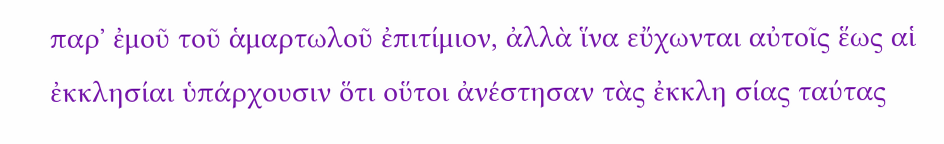παρʼ ἐμοῦ τοῦ ἁμαρτωλοῦ ἐπιτίμιον, ἀλλὰ ἵνα εὔχωνται αὐτοῖς ἕως αἱ ἐκκλησίαι ὑπάρχουσιν ὅτι οὕτοι ἀνέστησαν τὰς ἐκκλη σίας ταύτας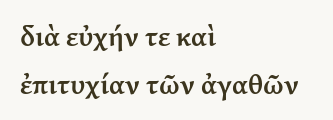διὰ εὐχήν τε καὶ ἐπιτυχίαν τῶν ἀγαθῶν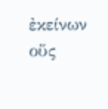ἐκείνων οὕς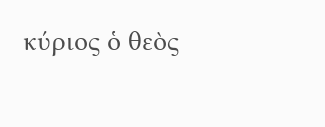κύριος ὁ θεὸς